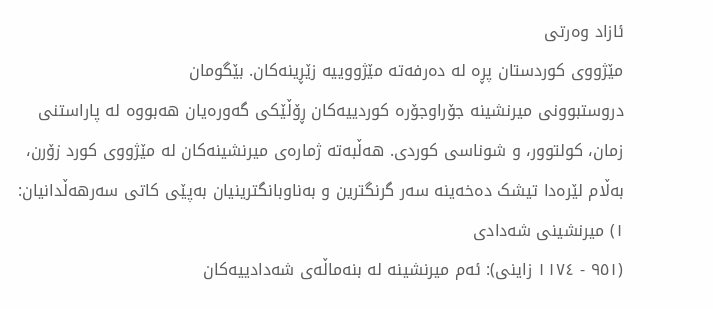ئازاد وەرتی
مێژووی کوردستان پڕە لە دەرفەتە مێژووییە زێڕینەکان. بێگومان
دروستبوونی میرنشینە جۆراوجۆرە کوردییەکان ڕۆڵێکی گەورەیان هەبووە لە پاراستنی
زمان، کولتوور، و شوناسی کوردی. هەڵبەتە ژمارەی میرنشینەکان لە مێژووی کورد زۆرن،
بەڵام لێرەدا تیشک دەخەینە سەر گرنگترین و بەناوبانگترینیان بەپێی کاتی سەرهەڵدانیان:
١) میرنشینی شەدادی
(٩٥١ - ١١٧٤ زاینی): ئەم میرنشینە لە بنەماڵەی شەدادییەکان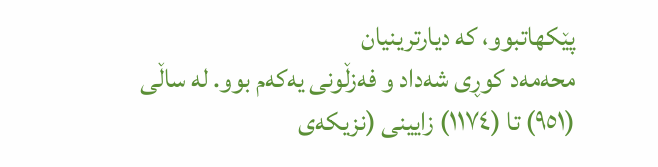پێکهاتبوو، کە دیارترینیان
محەمەد کوڕی شەداد و فەزڵونی یەکەم بوو. لە ساڵی (٩٥١) تا (١١٧٤) زایینی (نزیکەی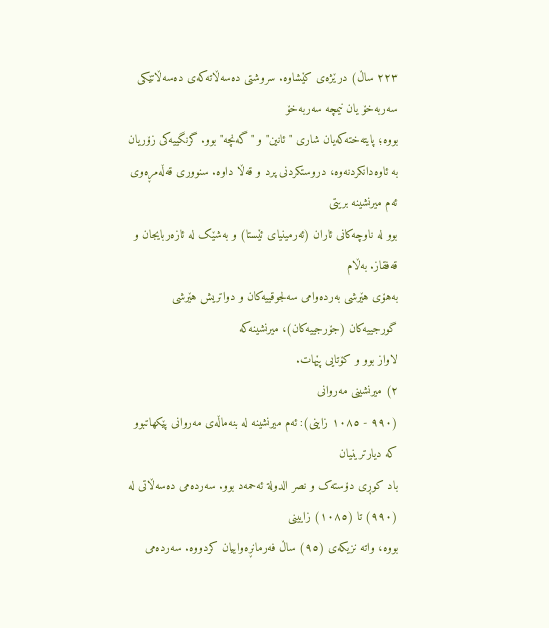٢٢٣ ساڵ) درێژەی کێشاوە. سروشتی دەسەڵاتەکەی دەسەڵاتێکی سەربەخۆ یان نیمچە سەربەخۆ
بووە؛ پایتەختەکەیان شاری "ئانین" و "گەنچە" بوو. گرنگییەکی زۆریان
بە ئاوەدانکردنەوە، دروستکردنی پرد و قەڵا داوە. سنووری قەڵەمڕەوی ئەم میرنشینە بریتی
بوو لە ناوچەکانی ئاران (ئەرمینیای ئێستا) و بەشێک لە ئازەربایجان و قەفقاز. بەڵام
بەهۆی هێرشی بەردەوامی سەلجوقییەکان و دواتریش هێرشی گورجییەکان (جۆرجییەکان)، میرنشینەکە
لاواز بوو و کۆتایی پێهات.
٢) میرنشینی مەروانی
(٩٩٠ - ١٠٨٥ زاینی): ئەم میرنشینە لە بنەماڵەی مەروانی پێکهاتبوو کە دیارترینیان
باد کوڕی دۆستەک و نصر الدولة ئەحمەد بوو. سەردەمی دەسەڵاتی لە (٩٩٠) تا (١٠٨٥) زایینی
بووە، واتە نزیکەی (٩٥) ساڵ فەرمانڕەواییان کردووە. سەردەمی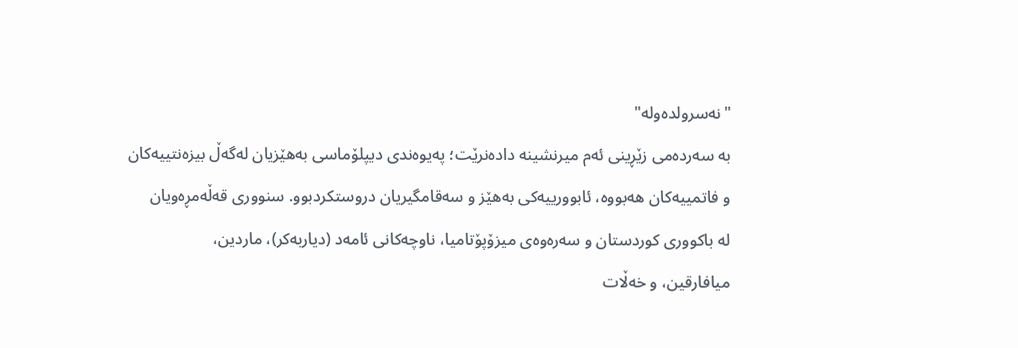"نەسرولدەولە"
بە سەردەمی زێڕینی ئەم میرنشینە دادەنرێت؛ پەیوەندی دیپلۆماسی بەهێزیان لەگەڵ بیزەنتییەکان
و فاتمییەکان هەبووە، ئابوورییەکی بەهێز و سەقامگیریان دروستکردبوو. سنووری قەڵەمڕەویان
لە باکووری کوردستان و سەرەوەی میزۆپۆتامیا، ناوچەکانی ئامەد (دیاربەکر)، ماردین،
میافارقین، و خەڵات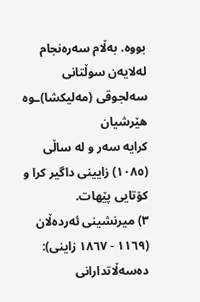بووە. بەڵام سەرەنجام لەلایەن سوڵتانی سەلجوقی (مەلیکشا)ـوە هێرشیان
کرایە سەر و لە ساڵی (١٠٨٥) زایینی داگیر کرا و کۆتایی پێهات.
٣) میرنشینی ئەردەڵان
(١١٦٩ - ١٨٦٧ زاینی): دەسەڵاتدارانی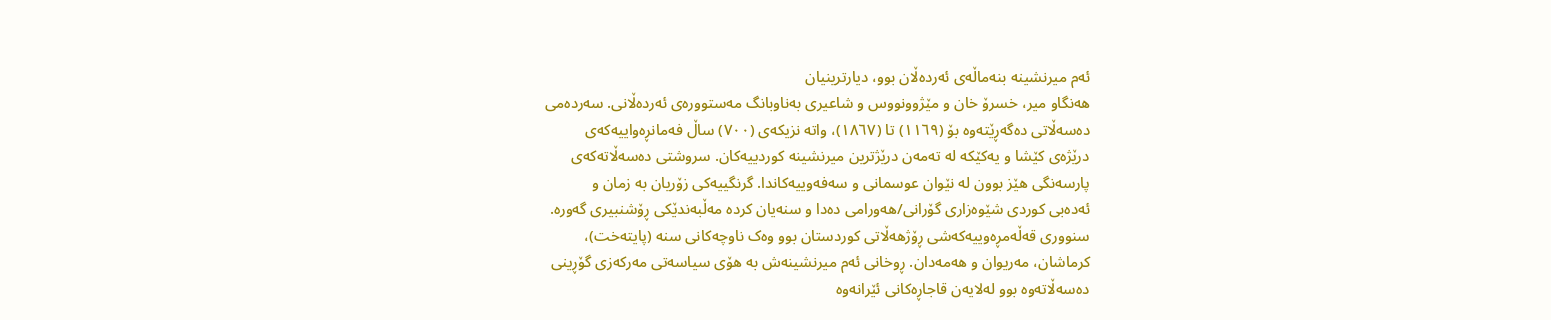ئەم میرنشینە بنەماڵەی ئەردەڵان بوو، دیارترینیان
هەنگاو میر، خسرۆ خان و مێژوونووس و شاعیری بەناوبانگ مەستوورەی ئەردەڵانی. سەردەمی
دەسەڵاتی دەگەڕێتەوە بۆ (١١٦٩) تا (١٨٦٧)، واتە نزیکەی (٧٠٠) ساڵ فەمانڕەواییەکەی
درێژەی کێشا و یەکێکە لە تەمەن درێژترین میرنشینە کوردییەکان. سروشتی دەسەڵاتەکەی
پارسەنگی هێز بوون لە نێوان عوسمانی و سەفەوییەکاندا. گرنگییەکی زۆریان بە زمان و
ئەدەبی کوردی شێوەزاری گۆرانی/هەورامی دەدا و سنەیان کردە مەڵبەندێکی ڕۆشنبیری گەورە.
سنووری قەڵەمڕەوییەکەشی ڕۆژهەڵاتی کوردستان بوو وەک ناوچەکانی سنە (پایتەخت)،
کرماشان، مەریوان و هەمەدان. ڕوخانی ئەم میرنشینەش بە هۆی سیاسەتی مەرکەزی گۆڕینی
دەسەڵاتەوە بوو لەلایەن قاجاڕەکانی ئێرانەوە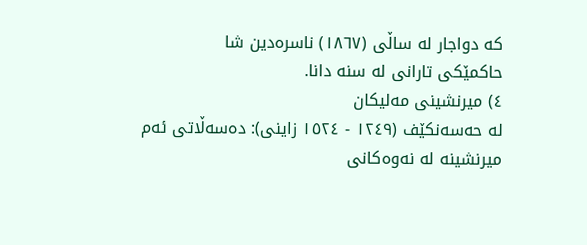کە دواجار لە ساڵی (١٨٦٧) ناسرەدین شا
حاکمێکی تارانی لە سنە دانا.
٤) میرنشینی مەلیکان
لە حەسەنکێف (١٢٤٩ - ١٥٢٤ زاینی): دەسەڵاتی ئەم میرنشینە لە نەوەکانی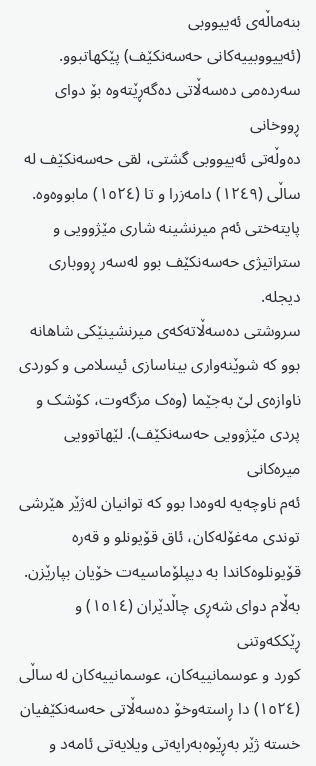بنەماڵەی ئەییووبی
(ئەییووبییەکانی حەسەنکێف) پێکهاتبوو. سەردەمی دەسەڵاتی دەگەڕێتەوە بۆ دوای ڕووخانی
دەوڵەتی ئەییووبی گشتی، لقی حەسەنکێف لە ساڵی (١٢٤٩) دامەزرا و تا (١٥٢٤) مابووەوە.
پایتەختی ئەم میرنشینە شاری مێژوویی و ستراتیژی حەسەنکێف بوو لەسەر ڕووباری دیجلە.
سروشتی دەسەڵاتەکەی میرنشینێکی شاهانە بوو کە شوێنەواری بیناسازی ئیسلامی و کوردی
ناوازەی لێ بەجێما (وەک مزگەوت، کۆشک و پردی مێژوویی حەسەنکێف). لێهاتوویی میرەکانی
ئەم ناوچەیە لەوەدا بوو کە توانیان لەژێر هێرشی توندی مەغۆلەکان، ئاق قۆیونلو و قەرە
قۆیونلوەکاندا بە دیپلۆماسیەت خۆیان بپارێزن. بەڵام دوای شەڕی چاڵدێران (١٥١٤) و ڕێککەوتنی
کورد و عوسمانییەکان، عوسمانییەکان لە ساڵی (١٥٢٤) دا ڕاستەوخۆ دەسەڵاتی حەسەنکێفیان
خستە ژێر بەڕێوەبەرایەتی ویلایەتی ئامەد و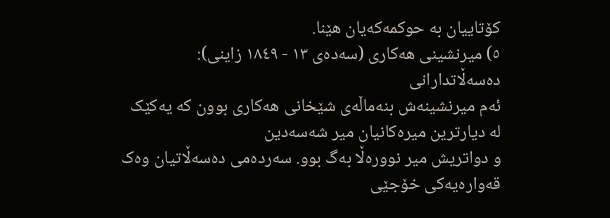کۆتاییان بە حوکمەکەیان هێنا.
٥) میرنشینی هەکاری (سەدەی ١٣ - ١٨٤٩ زاینی): دەسەڵاتدارانی
ئەم میرنشینەش بنەماڵەی شێخانی هەکاری بوون کە یەکێک لە دیارترین میرەکانیان میر شەسەدین
و دواتریش میر نوورەڵا بەگ بوو. سەردەمی دەسەڵاتیان وەک قەوارەیەکی خۆجێی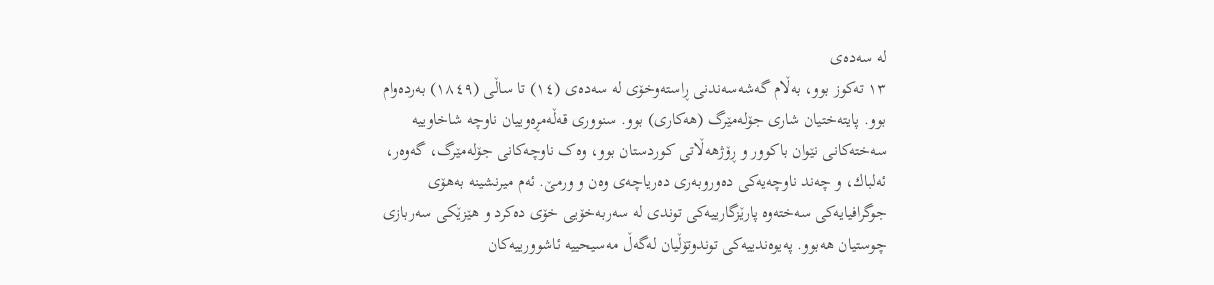لە سەدەی
١٣ تەکوز بوو، بەڵام گەشەسەندنی ڕاستەوخۆی لە سەدەی (١٤) تا ساڵی (١٨٤٩) بەردەوام
بوو. پایتەختیان شاری جۆلەمێرگ (هەکاری) بوو. سنووری قەڵەمڕەوییان ناوچە شاخاوییە
سەختەکانی نێوان باکوور و ڕۆژهەڵاتی کوردستان بوو، وەک ناوچەکانی جۆلەمێرگ، گەوەر،
ئەلباك، و چەند ناوچەیەکی دەوروبەری دەریاچەی وەن و ورمێ. ئەم میرنشینە بەهۆی
جوگرافیایەکی سەختەوە پارێزگارییەکی توندی لە سەربەخۆیی خۆی دەکرد و هێزێکی سەربازی
چوستیان هەبوو. پەیوەندییەکی توندوتۆڵیان لەگەڵ مەسیحییە ئاشوورییەکان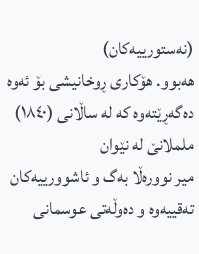(نەستورییەکان)
هەبوو. هۆکاری ڕوخانیشی بۆ ئەوە دەگەڕێتەوە کە لە ساڵانی (١٨٤٠) ململانێ لە نێوان
میر نوورەڵا بەگ و ئاشوورییەکان تەقییەوە و دەوڵەتی عوسمانی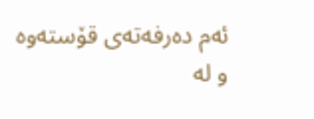ئەم دەرفەتەی قۆستەوە
و لە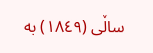ساڵی (١٨٤٩) بە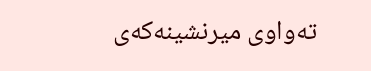تەواوی میرنشینەکەی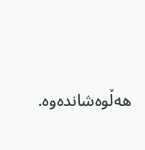هەڵوەشاندەوە.